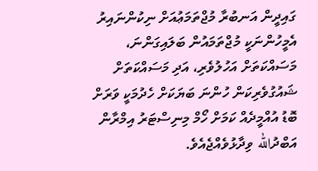ގައިދީން އަނބުރާ މުޖްތަމަޢުއަށް ނިކުންނައިރު އެމީހުންނަކީ މުޖްތަމައުން ބަލައިގަންނަ، މަސައްކަތަށް އަހުލުވެރި، އަދި މަސައްކަތަށް ޝައުގުވެރިކަން ހުންނަ ބަޔަކަށް ހެދުމަކީ ވަރަށް ބޮޑު އުއްމީދެއް ކަމަށް ހޯމް މިނިސްޓަރު އިމްރާން އަބްދުالله ވިދާޅުވެއްޖެއެވެ.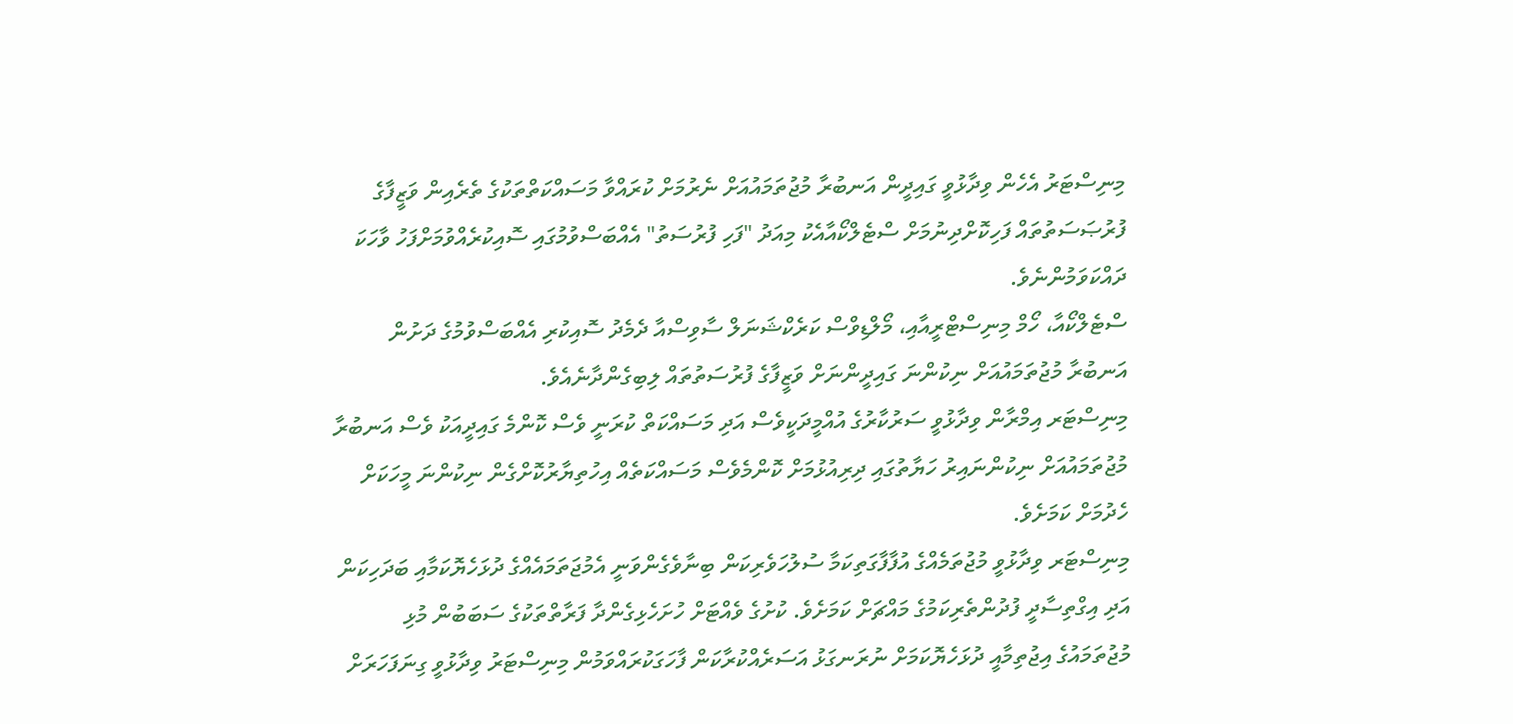މިނިސްޓަރު އެހެން ވިދާޅުވީ ގައިދީން އަނބުރާ މުޖުތަމައުއަށް ނެރުމަށް ކުރައްވާ މަސައްކަތްތަކުގެ ތެރެއިން ވަޒީފާގެ ފުރުޞަސަތުތައް ފަހިކޮށްދިނުމަށް ސްޓެލްކޯއާއެކު މިއަދު "ފަހި ފުރުސަތު" އެއްބަސްވުމުގައި ސޮއިކުރެއްވުމަށްފަހު ވާހަކަ ދައްކަވަމުންނެވެ.
ސްޓެލްކޯއާ، ހޯމް މިނިސްޓްރީއާއި، މޯލްޑިވްސް ކަރެކްޝަނަލް ސާވިސްއާ ދެމެދު ސޮއިކުރި އެއްބަސްވުމުގެ ދަށުން އަނބުރާ މުޖުތަމައުއަށް ނިކުންނަ ގައިދީންނަށް ވަޒީފާގެ ފުރުސަތުތައް ލިބިގެންދާނެއެވެ.
މިނިސްޓަރ އިމްރާން ވިދާޅުވީ ސަރުކާރުގެ އުއްމީދަކީވެސް އަދި މަސައްކަތް ކުރަނީ ވެސް ކޮންމެ ގައިދީއަކު ވެސް އަނބުރާ މުޖުތަމައުއަށް ނިކުންނައިރު ހަޔާތުގައި ދިރިއުޅުމަށް ކޮންމެވެސް މަސައްކަތެއް އިހުތިޔާރުކޮށްގެން ނިކުންނަ މީހަކަށް ހެދުމަށް ކަމަށެވެ.
މިނިސްޓަރ ވިދާޅުވީ މުޖުތަމެއްގެ އުފާފާގަތިކަމާ ސުލުހަވެރިކަން ބިނާވެގެންވަނީ އެމުޖަތަމައެއްގެ ދުޅަހެޔޮކަމާއި ބަދަހިކަން އަދި އިގްތިސާދީ ފުދުންތެރިކަމުގެ މައްޗަށް ކަމަށެވެ. ކުށުގެ ވެއްޓަށް ހުށަހެޅިގެންދާ ފަރާތްތަކުގެ ސަބަބުން މުޅި މުޖުތަމައުގެ އިޖުތިމާއީ ދުޅަހެޔޮކަމަށް ނުރަނގަޅު އަސަރެއްކުރާކަން ފާހަގަކުރައްވަމުން މިނިސްޓަރު ވިދާޅުވީ ގިނަފަހަރަށް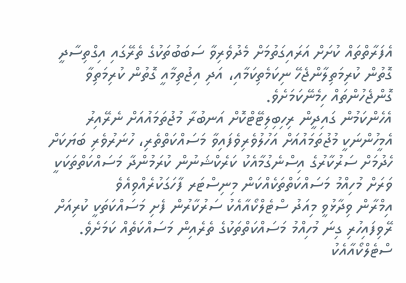އެފަރާތްތައް ކުށަށް އަރައިގަތުމަށް މެދުވެރިވާ ސަބަބުތަކުގެ ތެރޭގައި އިގްތިސާދީ ގޮތުން ކުރިމަތިލާންޖެހޭ ނިކަމެތިކަމާއި، އަދި އިޖުތިމާއީ ގޮތުން ކުރިމަތިވާ ގޮންޖެހުންތައް ހިމެނޭކަމަށެވެ.
އެހެންކަމުން ގައިދީން ރިހިބިލިޓޭޓްކޮށް އަނބުރާ މުޖުތަމައުއަށް ނެރޭއިރު އެމީހުންނަކީ މުޖުތަމައުއަށް އަހުލުވެރިވެފައިވާ މަސައްކަތްތެރި، ހުނަރުވެރި ބަޔަކަށް ހެދުމަށް ސަރުކާރުގެ އިސްނެގުމާއެކު ކަރެކްޝަނުން ކުރަމުންދާ މަސައްކަތްތަކަކީ ވަރަށް މުހިއްމު މަސައްކަތްތަކެއްކަން މިނިސްޓަރ ފާހަގަކުރެއްވިއެވެ
އިމްރާން ވިދާޅުވީ މިއަދު ސްޓެލްކޯއާއެކު ސަރުކާރުން ފެށި މަސައްކަތަކީ ކުރިއަށް ރޭވިފައިހުރި ގިނަ މުހިއްމު މަސައްކަތްތަކުގެ ތެރެއިން މަސައްކަތެއް ކަމަށެވެ.
ސްޓެލްކޯއާއެކު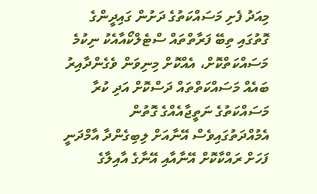މިއަދު ފެށި މަސައްކަތުގެ ދަށުން ގައިދީންގެ ގޮތުގައި ތިބޭ ފަރާތްތައް ސްޓެލްކޯއާއެކު ނިކުމެ މަސައްކަތްކޮށް، އެއްކޮށް މިނިވަން ވެގެންދާއިރު ބައެއް މަސައްކަތްތައް ދަސްކޮށް އަދި ކުރާ މަސައްކަތުގެ ނަތީޖާއެއްގެ ގޮތުން އެމުއްދަތުގައިވެސް އޭނާއަށް ލިބިގެންދާ އާމްދަނީ ފަހަށް ރައްކާކޮށް އޭނާއާއި އޭނާގެ އާއިލާގެ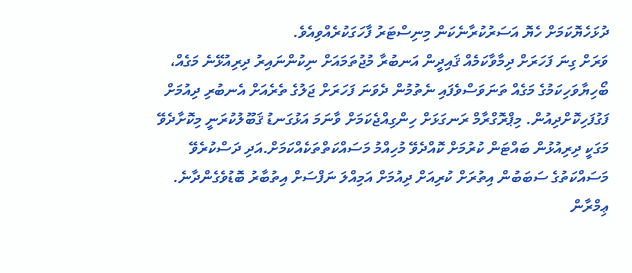ދުޅަހެޔޮކަމަށް ހެޔޮ އަސަރުކުރާނެކަން މިނިސްޓަރު ފާހަގަކުރެއްވިއެވެ.
ވަރަށް ގިނަ ފަހަރަށް ދިމާވާކަމެއް ޤައިދީން އަނބުރާ މުޖުތަމައަށް ނިކުންނައިރު ދިރިއުޅޭނެ މަގެއް، ބޯހިޔާވަހިކަމުގެ މަގެއް ތަނަވަސްވެފައި ނެތުމުން ދެވަނަ ފަހަރަށް ޖަލުގެ ތެރެއަށް އެނބުރި ދިއުމަށް ފަގުފަހިކޮށްދިއުން. މިޕްރޮގްރާމް ރަނގަޅަށް ހިންގިއްޖެކަމަށް ވާނަމަ އަޅުގަނޑު ޤަބޫލުކުރަނީ މިކޮށާދެވޭ މަގަކީ ދިރިއުޅުން ބައްޓަން ކުރުމަށް ކޮއްދެވޭ މުހިއްމު މަސައްކަތްތަކެއްކަމަށް.އަދި ދަސްކުރެވޭ މަސައްކަތުގެ ސަބަބުން އިތުރަށް ކުރިއަށް ދިއުމަށް އަމިއްލަ ނަފްސަށް އިތުބާރު ބޮޑުވެގެންދާނެ.
ޢިމްރާން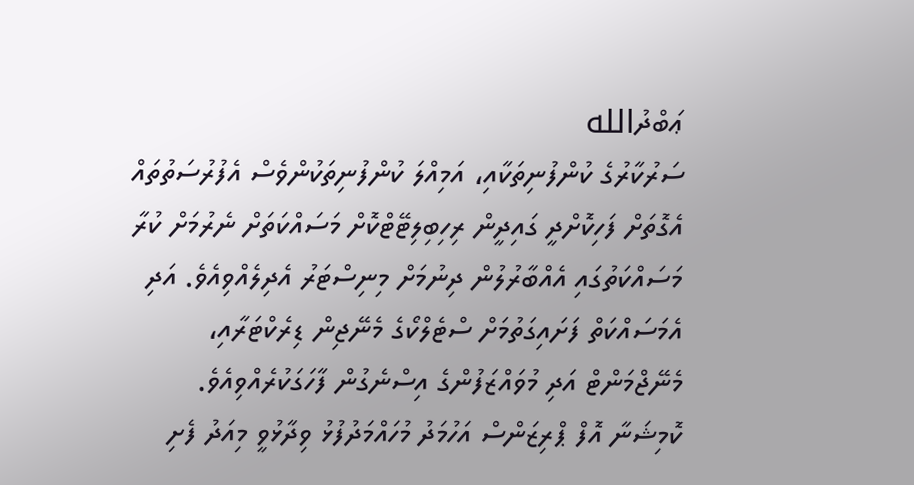ޢަބްދުالله
ސަރުކާރުގެ ކުންފުނިތަކާއި، އަމިއްލަ ކުންފުނިތަކުންވެސް އެފުރުސަތުތައް އެގޮތަށް ފަހިކޮށްދީ ގައިދީން ރިހިބިލިޓޭޓްކޮށް މަސައްކަތަށް ނެރުމަށް ކުރާ މަސައްކަތުގައި އެއްބާރުލުން ދިނުމަށް މިނިސްޓަރު އެދިލެއްވިއެވެ. އަދި އެމަސައްކަތް ފަށައިގަތުމަށް ސްޓެލްކޯގެ މެނޭޖިން ޑިރެކްޓަރާއި، މެނޭޖްމަންޓް އަދި މުވައްޒަފުންގެ އިސްނެގުން ފާހަގަކުރެއްވިއެވެ.
ކޮމިޝަނާ އޮފް ޕްރިޒަންސް އަހުމަދު މުހައްމަދުފުޅު ވިދާޅުވީ މިއަދު ފެށި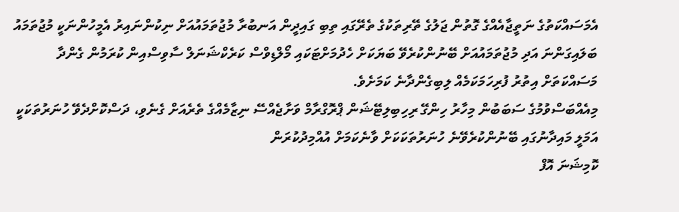އެމަސައްކަތުގެ ނަތީޖާއެއްގެ ގޮތުން ޖަލުގެ ތޭރިތަކުގެ ތެރޭގައި ތިބި ގައިދީން އަނބުރާ މުޖުތަމައުއަށް ނިކުންނައިރު އެމީހުންނަކީ މުޖުތަމައު ބަލައިގަންނަ އަދި މުޖުތަމައުއަށް ބޭނުންކުރެވޭ ބަޔަކަށް ހެދުމަށްޓަކައި މޯލްޑިވްސް ކަރެކްޝަނަލް ސާވިސްއިން ކުރަމުން ގެންދާ މަސައްކަތަށް އިތުރު ފުރިހަމަކަމެއް ލިބިގެންދާނެ ކަމަށެވެ.
މިއެއްބަސްވުމުގެ ސަބަބުން މިހާރު ހިންގޭ ރިހިބިލިޓޭޝަން ޕްރޮގްރާމް ވަށާޖެއްސޭ ނިޒާމެއްގެ ތެރެއަށް ގެނެވި، ދަސްކޮށްދެވޭ ހުނަރުތަކަކީ އަމަލީ މައިދާނުގައި ބޭނުންކުރެވޭނެ ހުނަރުތަކަކަށް ވާނެކަމަށް އުއްމިދުކުރަން
ކޮމިޝަނަ އޮފް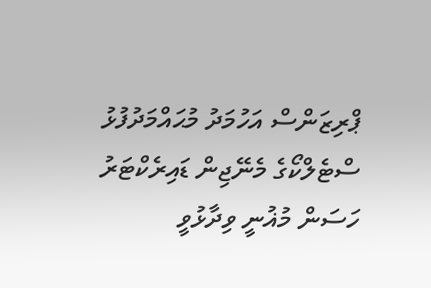ޕްރިޒަންސް އަހުމަދު މުޙައްމަދުފުޅު
ސްޓެލްކޯގެ މެނޭޖިން ޑައިރެކްޓަރު ހަސަން މުޣުނީ ވިދާޅުވީ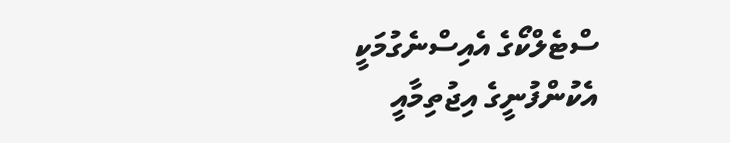ސްޓެލްކޯގެ އެއިސްނެގުމަކީ އެކުންފުނީގެ އިޖުތިމާއީ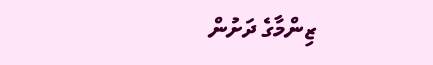ޒިންމާގެ ދަށުން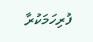ފުރިހަމަކުރާ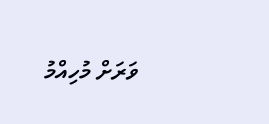ވަރަށް މުހިއްމު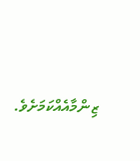ޒިންމާއެއްކަމަށެވެ.